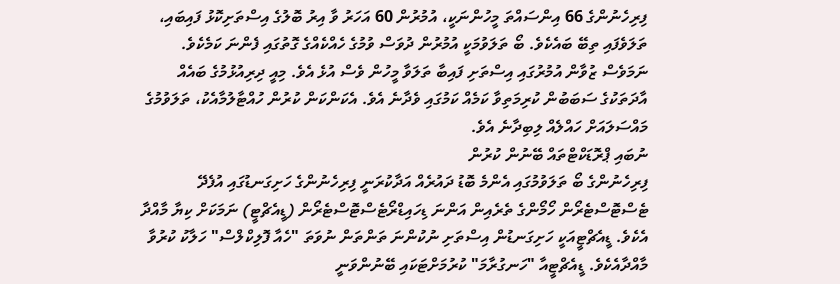ފިރިހެނުންގެ 66 އިންސައްތަ މީހުންނަކީ، އުމުރުން 60 އަހަރު ވާ އިރު ބޮލުގެ އިސްތަށިކޮޅު ފައިބައި، ތަލަވެފައި ތިބޭ ބައެކެވެ. ބޯ ތަލަވުމަކީ އުމުރުން ދުވަސް ވުމުގެ ހެއްކެއްގެ ގޮތުގައި ފެންނަ ކަމެކެވެ.
ނަމަވެސް ޒުވާން އުމުރުގައި އިސްތަށި ފައިބާ ތަލަވާ މީހުން ވެސް އުޅެ އެވެ. މިއީ ދިރިއުޅުމުގެ ބައެއް އާދަތަކުގެ ސަބަބުން ކުރިމަތިވާ ކަމެއް ކަމުގައި ވެދާނެ އެވެ. އެކަންކަން ކުރުން ހުއްޓާލުމާއެކު، ތަލަވުމުގެ މައްސަލައަށް ހައްލެއް ލިބިދާނެ އެވެ.
ނުބައި ޕްރޮޑަކްޓްތައް ބޭނުން ކުރުން
ފިރިހެނުންގެ ބޯ ތަލަވުމުގައި އެންމެ ބޮޑު ދައުރެއް އަދާކުރަނީ ފިރިހެނުންގެ ހަށިގަނޑުގައި އުފެދޭ ޓެސްޓޮސްޓެރޯން ހޯމޯންގެ ތެރެއިން އަންނަ ޑިހައިޑްރޯޓެސްޓޮސްޓެރޯން (ޑީއެޗްޓީ) ނަމަކަށް ކިޔާ މާއްދާ އެކެވެ. ޑީއެޗްޓީއަކީ ހަށިގަނޑުން އިސްތަށި ނުކުންނަ ތަންތަން ނުވަތަ "ހެއާ ފޮލިކްލްސް" ހަލާކު ކުރުވާ މާއްދާއެކެވެ. ޑީއެޗްޓީއާ "ހަނގުރާމަ" ކުރުމަށްޓަކައި ބޭނުންވަނީ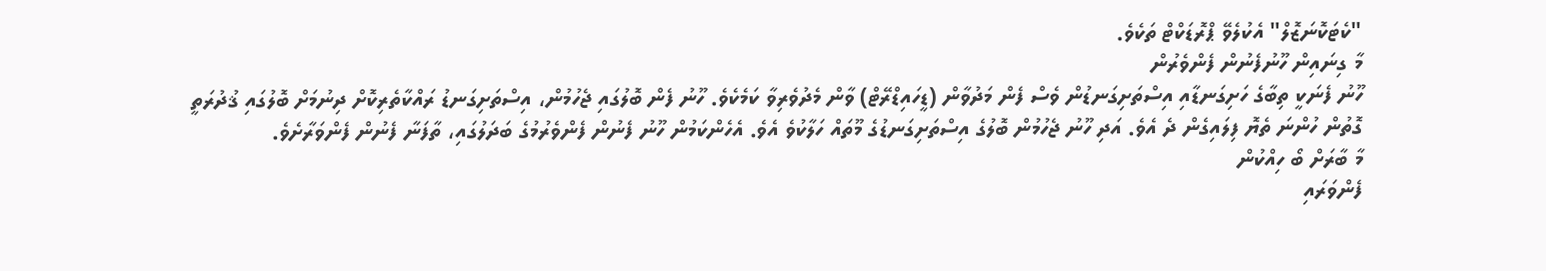"ކެޓަކޮނަޒޮލް" އެކުލެވޭ ޕްރޮޑަކްޓް ތަކެވެ.
މާ ގިނައިން ހޫނުފެނުން ފެންވެރުން
ހޫނު ފެނަކީ ތިބާގެ ހަށިގަނޑާއި އިސްތަށިގަނޑުން ވެސް ފެން މަދުވާން (ޑީހައިޑްރޭޓް) ވާން މެދުވެރިވާ ކަމެކެވެ. ހޫނު ފެން ބޮލުގައި ޖެހުމުން، އިސްތަށިގަނޑު ރައްކާތެރިކޮށް ދިނުމަށް ބޮލުގައި ޤުދުރަތީ ގޮތުން ހުންނަ ތެޔޮ ފިލައިގެން ދެ އެވެ. އަދި ހޫނު ޖެހުމުން ބޮލުގެ އިސްތަށިގަނޑުގެ މޫތައް ހަލާކުވެ އެވެ. އެހެންކަމުން ހޫނު ފެނުން ފެންވެރުމުގެ ބަދަލުގައި، ތާފަނާ ފެނުން ފެންވަރާށެވެ.
މާ ބާރަށް ބޯ ހިއްކުން
ފެންވަރައި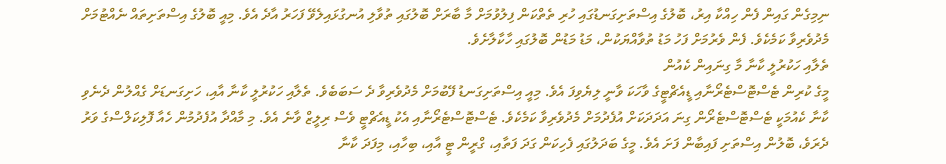ނިމިގެން ގައިން ފެން ހިއްކާ އިރު، ބޮލުގެ އިސްތަށިގަނޑުގައި ހުރި ތެތްކަން ފިލުވުމަށް މާ ބާރަށް ބޮލުގައި ތުވާލި އުނގުޅައިލެވޭ ފަހަރު އާދެ އެވެ. މިއީ ބޮލުގެ އިސްތަށިތައް ނެއްޓުމަށް މެދުވެރިވާ ކަމެކެވެ. ފެން ވެރުމަށް ފަހު މަޑު ތުވާއްޔަކުން، މަޑު މަޑުން ބޮލުގައި ހާކާލާށެވެ.
ތެލާއި ހަކުރުލީ ކާނާ މާ ގިނައިން ކެއުން
މީގެ ކުރިން ޓެސްޓޮސްޓެރޯނާއި ޑީއެޗްޓީގެ ވާހަކަ ވާނީ ލިޔެވިފަ އެވެ. މިއީ އިސްތަށިގަނޑު ފޭބުމަށް މެދުވެރިވާ ދެ ސަބަބެވެ. ތެލާއި ހަކުރުލީ ކާނާ އާއި، ހަށިގަނޑަށް ގެއްލުން ދެނެވި ކާނާ ކެއުމަކީ ޓެސްޓޮސްޓެރޯން ގިނަ އަދަދަކަށް އުފެދުމަށް މެދުވެރިވާ ކަމެކެވެ. ޓެސްޓޮސްޓެރޯނާއި އެކު ޑީއެޗްޓީ ވެސް ރިލީޒް ވާނެ އެވެ. މި މާއްދާ އުފެދުމުން ހެއާ ފޮލިކަލްސްގެ ވަރު ދެރަވެ، ބޮލުން އިސްތަށި ފައިބާން ފަށަ އެވެ. މީގެ ބަދަލުގައި ފެހިކަން ގަދަ ފަތާއި، ގްރީން ޓީ އާއި، ބިހާއި، މިފަދަ ކާނާ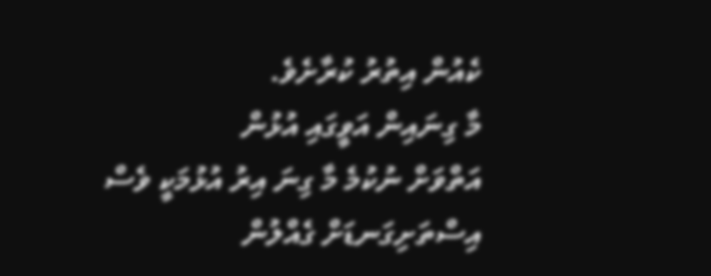ކެއުން އިތުރު ކުރާށެވެ.
މާ ގިނައިން އަވީގައި އުޅުން
އަތްވަށް ނުކުމެ މާ ގިނަ އިރު އުޅުމަކީ ވެސް އިސްތަށިގަނޑަށް ގެއްލުން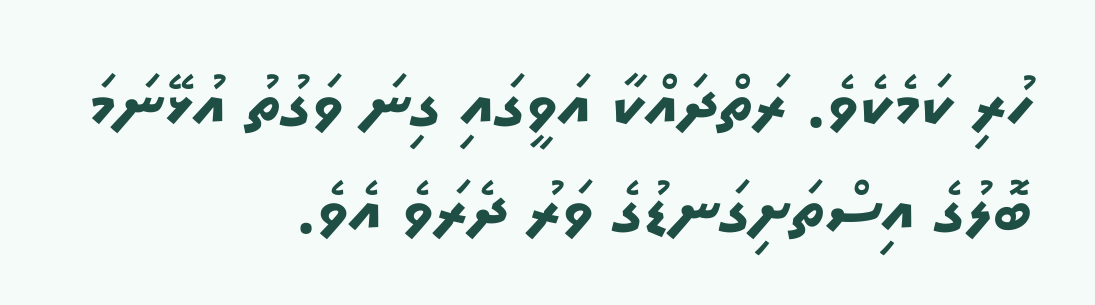ހުރި ކަމެކެވެ. ރަތްދައްކާ އަވީގައި ގިނަ ވަގުތު އުޅޭނަމަ ބޮލުގެ އިސްތަށިގަނޑުގެ ވަރު ދެރަވެ އެވެ.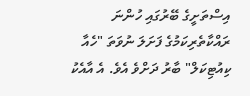އިސްތަށީގެ ބޭރުގައި ހުންނަ ރައްކާތެރިކަމުގެ ފަށަލަ ނުވަތަ "ހެއާ ކިއުޓިކަލް" ބާރު ދަށްވެ އެވެ. އެ އާއެކު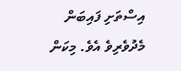އިސްތަށި ފައިބަން މެދުވެރިވެ އެވެ. މިކަން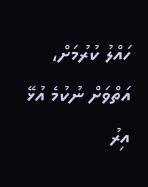ހައްލު ކުރުމަށް، އަތްވަށް ނުކުމެ އުޅޭ އިރު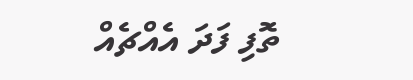ތޮފި ފަދަ އެއްޗެއް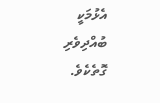އެޅުމަކީ ބުއްދިވެރި ގޮތެކެވެ.